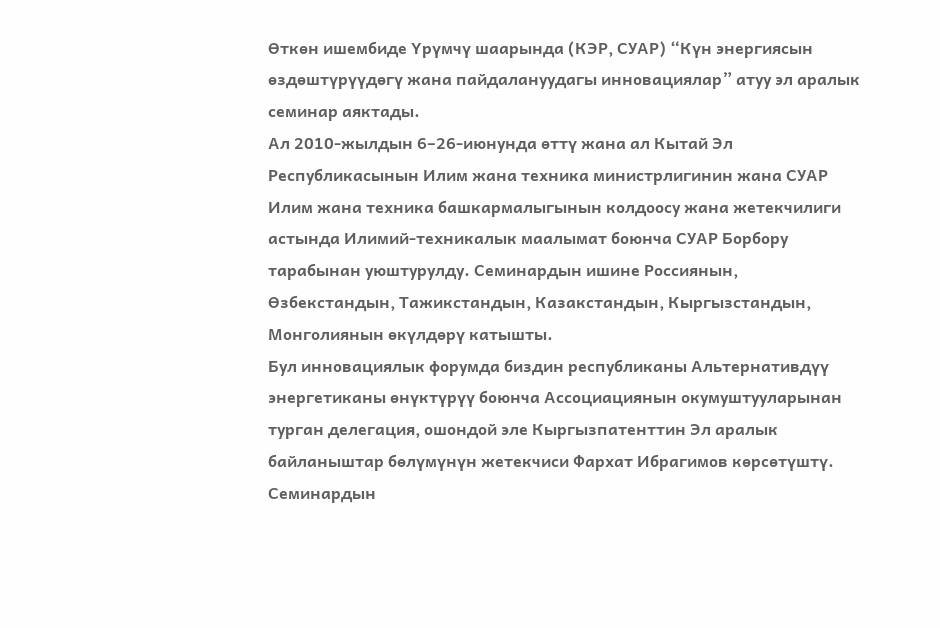Өткөн ишембиде Үрүмчү шаарында (КЭР, СУАР) “Күн энергиясын өздөштүрүүдөгү жана пайдалануудагы инновациялар” атуу эл аралык семинар аяктады.
Ал 2010-жылдын 6–26-июнунда өттү жана ал Кытай Эл Республикасынын Илим жана техника министрлигинин жана СУАР Илим жана техника башкармалыгынын колдоосу жана жетекчилиги астында Илимий-техникалык маалымат боюнча СУАР Борбору тарабынан уюштурулду. Семинардын ишине Россиянын, Өзбекстандын, Тажикстандын, Казакстандын, Кыргызстандын, Монголиянын өкүлдөрү катышты.
Бул инновациялык форумда биздин республиканы Альтернативдүү энергетиканы өнүктүрүү боюнча Ассоциациянын окумуштууларынан турган делегация, ошондой эле Кыргызпатенттин Эл аралык байланыштар бөлүмүнүн жетекчиси Фархат Ибрагимов көрсөтүштү. Семинардын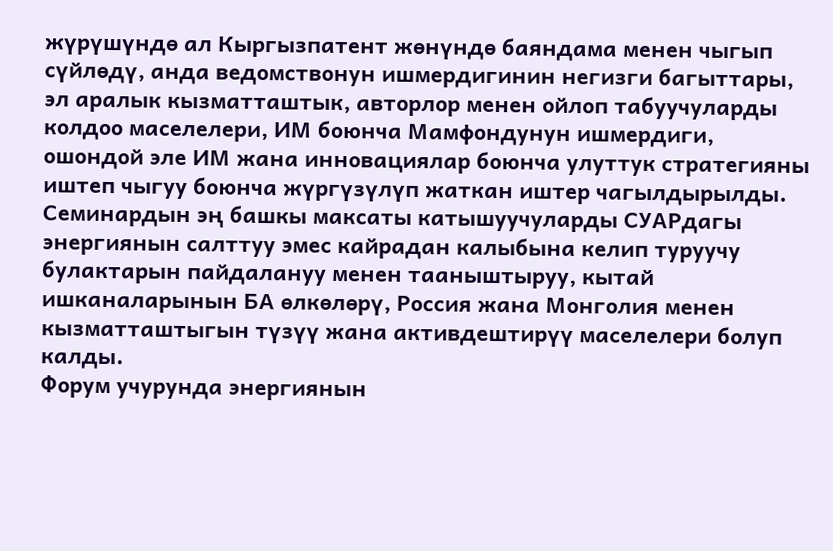жүрүшүндө ал Кыргызпатент жөнүндө баяндама менен чыгып сүйлөдү, анда ведомствонун ишмердигинин негизги багыттары, эл аралык кызматташтык, авторлор менен ойлоп табуучуларды колдоо маселелери, ИМ боюнча Мамфондунун ишмердиги, ошондой эле ИМ жана инновациялар боюнча улуттук стратегияны иштеп чыгуу боюнча жүргүзүлүп жаткан иштер чагылдырылды.
Семинардын эң башкы максаты катышуучуларды СУАРдагы энергиянын салттуу эмес кайрадан калыбына келип туруучу булактарын пайдалануу менен тааныштыруу, кытай ишканаларынын БА өлкөлөрү, Россия жана Монголия менен кызматташтыгын түзүү жана активдештирүү маселелери болуп калды.
Форум учурунда энергиянын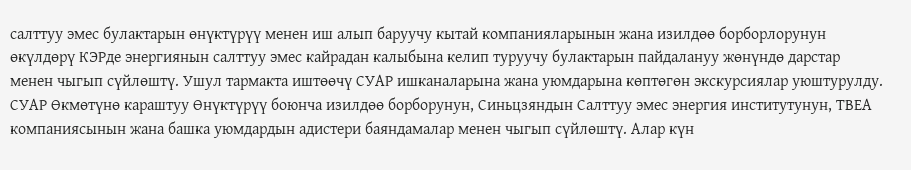салттуу эмес булактарын өнүктүрүү менен иш алып баруучу кытай компанияларынын жана изилдөө борборлорунун өкүлдөрү КЭРде энергиянын салттуу эмес кайрадан калыбына келип туруучу булактарын пайдалануу жөнүндө дарстар менен чыгып сүйлөштү. Ушул тармакта иштөөчү СУАР ишканаларына жана уюмдарына көптөгөн экскурсиялар уюштурулду.
СУАР Өкмөтүнө караштуу Өнүктүрүү боюнча изилдөө борборунун, Синьцзяндын Салттуу эмес энергия институтунун, ТВЕА компаниясынын жана башка уюмдардын адистери баяндамалар менен чыгып сүйлөштү. Алар күн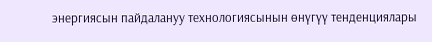энергиясын пайдалануу технологиясынын өнүгүү тенденциялары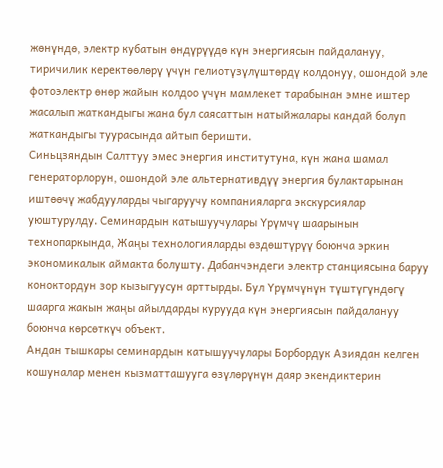жөнүндө, электр кубатын өндүрүүдө күн энергиясын пайдалануу, тиричилик керектөөлөрү үчүн гелиотүзүлүштөрдү колдонуу, ошондой эле фотоэлектр өнөр жайын колдоо үчүн мамлекет тарабынан эмне иштер жасалып жаткандыгы жана бул саясаттын натыйжалары кандай болуп жаткандыгы туурасында айтып беришти.
Синьцзяндын Салттуу эмес энергия институтуна, күн жана шамал генераторлорун, ошондой эле альтернативдүү энергия булактарынан иштөөчү жабдууларды чыгаруучу компанияларга экскурсиялар уюштурулду. Семинардын катышуучулары Үрүмчү шаарынын технопаркында, Жаңы технологияларды өздөштүрүү боюнча эркин экономикалык аймакта болушту. Дабанчэндеги электр станциясына баруу коноктордун зор кызыгуусун арттырды. Бул Үрүмчүнүн түштүгүндөгү шаарга жакын жаңы айылдарды курууда күн энергиясын пайдалануу боюнча көрсөткүч объект.
Андан тышкары семинардын катышуучулары Борбордук Азиядан келген кошуналар менен кызматташууга өзүлөрүнүн даяр экендиктерин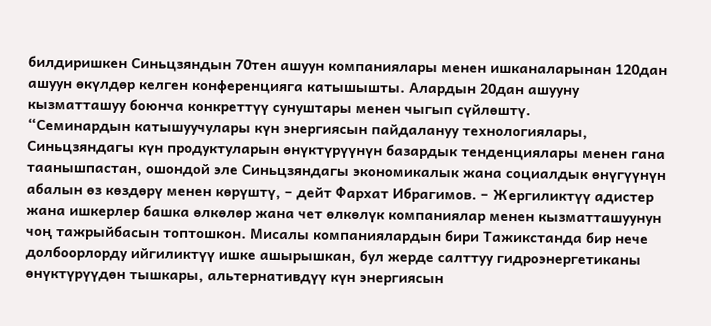билдиришкен Синьцзяндын 70тен ашуун компаниялары менен ишканаларынан 120дан ашуун өкүлдөр келген конференцияга катышышты. Алардын 20дан ашууну кызматташуу боюнча конкреттүү сунуштары менен чыгып сүйлөштү.
“Семинардын катышуучулары күн энергиясын пайдалануу технологиялары, Синьцзяндагы күн продуктуларын өнүктүрүүнүн базардык тенденциялары менен гана таанышпастан, ошондой эле Синьцзяндагы экономикалык жана социалдык өнүгүүнүн абалын өз көздөрү менен көрүштү, – дейт Фархат Ибрагимов. – Жергиликтүү адистер жана ишкерлер башка өлкөлөр жана чет өлкөлүк компаниялар менен кызматташуунун чоң тажрыйбасын топтошкон. Мисалы компаниялардын бири Тажикстанда бир нече долбоорлорду ийгиликтүү ишке ашырышкан, бул жерде салттуу гидроэнергетиканы өнүктүрүүдөн тышкары, альтернативдүү күн энергиясын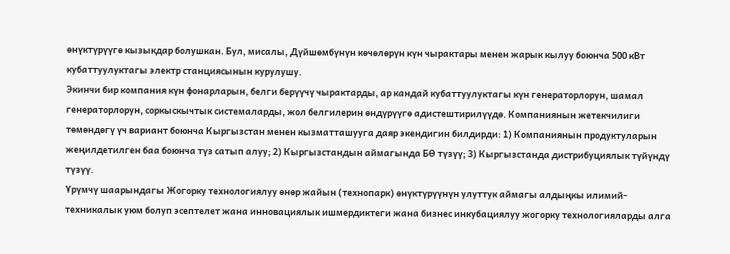өнүктүрүүгө кызыкдар болушкан. Бул, мисалы, Дүйшөмбүнүн көчөлөрүн күн чырактары менен жарык кылуу боюнча 500 кВт кубаттуулуктагы электр станциясынын курулушу.
Экинчи бир компания күн фонарларын, белги берүүчү чырактарды, ар кандай кубаттуулуктагы күн генераторлорун, шамал генераторлорун, соркыскычтык системаларды, жол белгилерин өндүрүүгө адистештирилүүдө. Компаниянын жетекчилиги төмөндөгү үч вариант боюнча Кыргызстан менен кызматташууга даяр экендигин билдирди: 1) Компаниянын продуктуларын жеңилдетилген баа боюнча түз сатып алуу; 2) Кыргызстандын аймагында БӨ түзүү; 3) Кыргызстанда дистрибуциялык түйүндү түзүү.
Үрүмчү шаарындагы Жогорку технологиялуу өнөр жайын (технопарк) өнүктүрүүнүн улуттук аймагы алдыңкы илимий-техникалык уюм болуп эсептелет жана инновациялык ишмердиктеги жана бизнес инкубациялуу жогорку технологияларды алга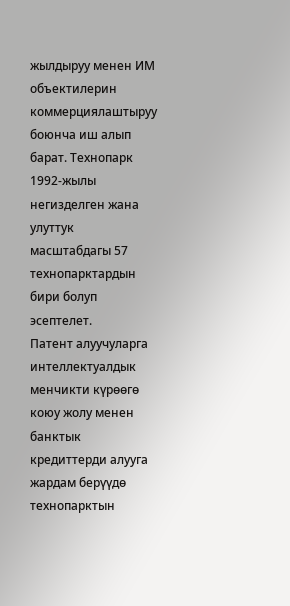жылдыруу менен ИМ объектилерин коммерциялаштыруу боюнча иш алып барат. Технопарк 1992-жылы негизделген жана улуттук масштабдагы 57 технопарктардын бири болуп эсептелет.
Патент алуучуларга интеллектуалдык менчикти күрөөгө коюу жолу менен банктык кредиттерди алууга жардам берүүдө технопарктын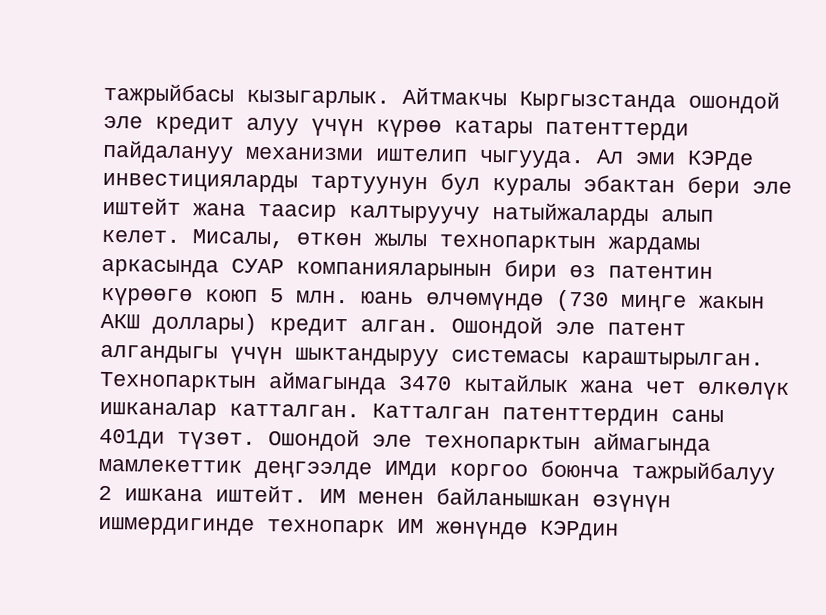тажрыйбасы кызыгарлык. Айтмакчы Кыргызстанда ошондой эле кредит алуу үчүн күрөө катары патенттерди пайдалануу механизми иштелип чыгууда. Ал эми КЭРде инвестицияларды тартуунун бул куралы эбактан бери эле иштейт жана таасир калтыруучу натыйжаларды алып келет. Мисалы, өткөн жылы технопарктын жардамы аркасында СУАР компанияларынын бири өз патентин күрөөгө коюп 5 млн. юань өлчөмүндө (730 миңге жакын АКШ доллары) кредит алган. Ошондой эле патент алгандыгы үчүн шыктандыруу системасы караштырылган. Технопарктын аймагында 3470 кытайлык жана чет өлкөлүк ишканалар катталган. Катталган патенттердин саны 401ди түзөт. Ошондой эле технопарктын аймагында мамлекеттик деңгээлде ИМди коргоо боюнча тажрыйбалуу 2 ишкана иштейт. ИМ менен байланышкан өзүнүн ишмердигинде технопарк ИМ жөнүндө КЭРдин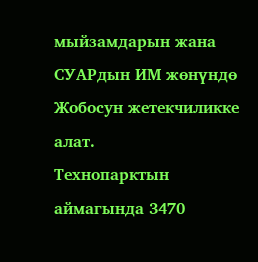мыйзамдарын жана СУАРдын ИМ жөнүндө Жобосун жетекчиликке алат.
Технопарктын аймагында 3470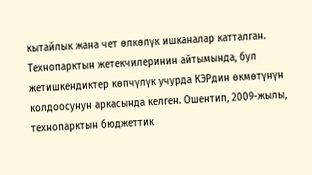кытайлык жана чет өлкөлүк ишканалар катталган. Технопарктын жетекчилеринин айтымында, бул жетишкендиктер көпчүлүк учурда КЭРдин өкмөтүнүн колдоосунун аркасында келген. Ошентип, 2009-жылы, технопарктын бюджеттик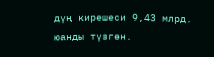дүң кирешеси 9,43 млрд. юанды түзгөн.